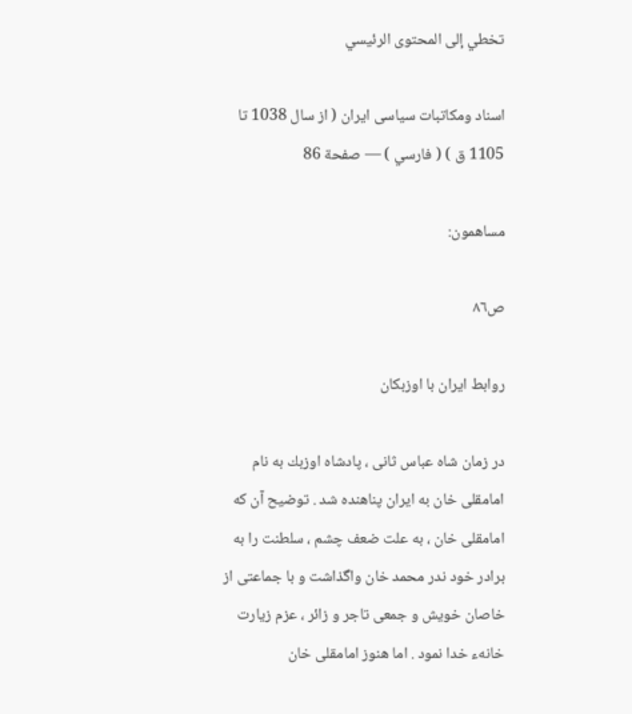تخطي إلى المحتوى الرئيسي

اسناد ومكاتبات سياسى ايران ( از سال 1038 تا 1105 ق ) ( فارسي ) — صفحة 86

مساهمون:

ص٨٦

روابط ايران با اوزبكان

در زمان شاه عباس ثانى ، پادشاه اوزبك به نام امامقلى خان به ايران پناهنده شد . توضيح آن كه امامقلى خان ، به علت ضعف چشم ، سلطنت را به برادر خود ندر محمد خان واگذاشت و با جماعتى از خاصان خويش و جمعى تاجر و زائر ، عزم زيارت خانهء خدا نمود . اما هنوز امامقلى خان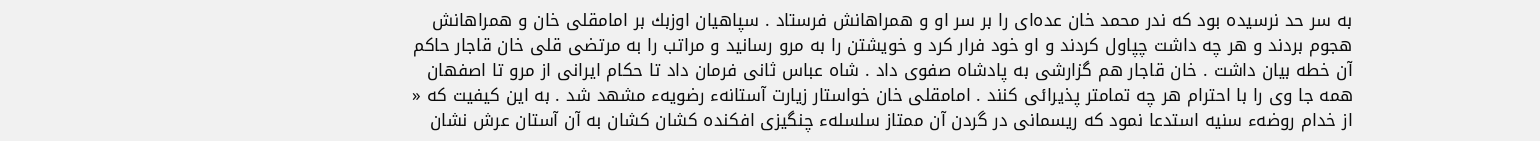به سر حد نرسيده بود كه ندر محمد خان عده‌اى را بر سر او و همراهانش فرستاد . سپاهيان اوزبك بر امامقلى خان و همراهانش هجوم بردند و هر چه داشت چپاول كردند و او خود فرار كرد و خويشتن را به مرو رسانيد و مراتب را به مرتضى قلى خان قاجار حاكم آن خطه بيان داشت . خان قاجار هم گزارشى به پادشاه صفوى داد . شاه عباس ثانى فرمان داد تا حكام ايرانى از مرو تا اصفهان همه جا وى را با احترام هر چه تمامتر پذيرائى كنند . امامقلى خان خواستار زيارت آستانهء رضويهء مشهد شد . به اين كيفيت كه « از خدام روضهء سنيه استدعا نمود كه ريسمانى در گردن آن ممتاز سلسلهء چنگيزى افكنده كشان كشان به آن آستان عرش نشان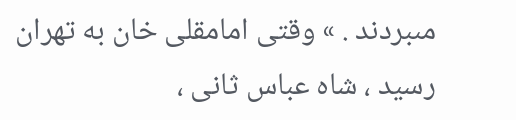مىبردند . » وقتى امامقلى خان به تهران رسيد ، شاه عباس ثانى ،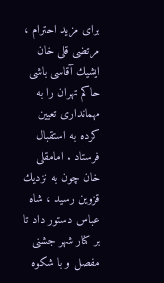براى مزيد احترام ، مرتضى قلى خان ايشيك آقاسى باشى حاكم تهران را به مهماندارى تعيين كرده به استقبال فرستاد . امامقلى خان چون به نزديك قزوين رسيد ، شاه عباس دستور داد تا بر كنار شهر جشنى مفصل و با شكوه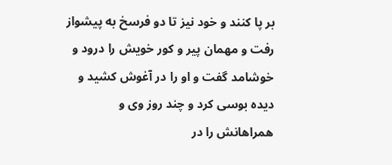بر پا كنند و خود نيز تا دو فرسخ به پيشواز رفت و مهمان پير و كور خويش را درود و خوشامد گفت و او را در آغوش كشيد و ديده بوسى كرد و چند روز وى و همراهانش را در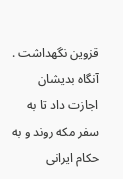قزوين نگهداشت . آنگاه بديشان اجازت داد تا به سفر مكه روند و به حكام ايرانى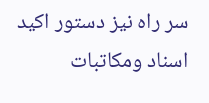سر راه نيز دستور اكيد
اسناد ومكاتبات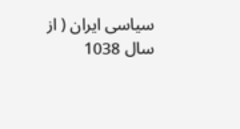سياسى ايران ( از سال 1038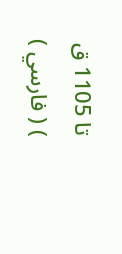تا 1105 ق ) ( فارسي )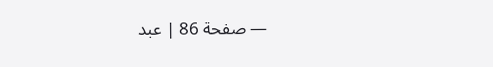— صفحة 86 | عبد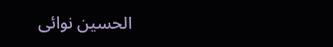الحسين نوائى